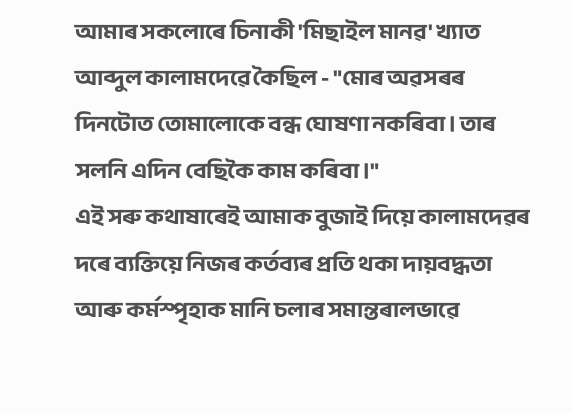আমাৰ সকলোৰে চিনাকী 'মিছাইল মানৱ' খ্যাত আব্দুল কালামদেৱে কৈছিল - "মোৰ অৱসৰৰ দিনটোত তোমালোকে বন্ধ ঘোষণা নকৰিবা। তাৰ সলনি এদিন বেছিকৈ কাম কৰিবা।"
এই সৰু কথাষাৰেই আমাক বুজাই দিয়ে কালামদেৱৰ দৰে ব্যক্তিয়ে নিজৰ কৰ্তব্যৰ প্ৰতি থকা দায়বদ্ধতা আৰু কৰ্মস্পৃহাক মানি চলাৰ সমান্তৰালভাৱে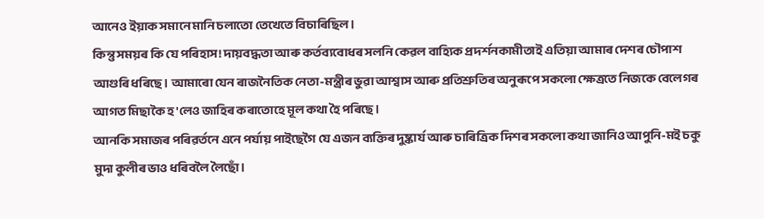আনেও ইয়াক সমানে মানি চলাতো তেখেতে বিচাৰিছিল।
কিন্তু সময়ৰ কি যে পৰিহাস! দায়বদ্ধতা আৰু কৰ্তব্যবোধৰ সলনি কেৱল বাহ্যিক প্ৰদৰ্শনকামীতাই এতিয়া আমাৰ দেশৰ চৌপাশ আগুৰি ধৰিছে। আমাৰো যেন ৰাজনৈতিক নেতা-মন্ত্ৰীৰ ভুৱা আশ্বাস আৰু প্ৰতিশ্ৰুতিৰ অনুৰূপে সকলো ক্ষেত্ৰতে নিজকে বেলেগৰ আগত মিছাকৈ হ'লেও জাহিৰ কৰাতোহে মূল কথা হৈ পৰিছে।
আনকি সমাজৰ পৰিৱৰ্তনে এনে পৰ্যায় পাইছেগৈ যে এজন ব্যক্তিৰ দুষ্কাৰ্য আৰু চাৰিত্ৰিক দিশৰ সকলো কথা জানিও আপুনি-মই চকু মুদা কুলীৰ ভাও ধৰিবলৈ লৈছোঁ।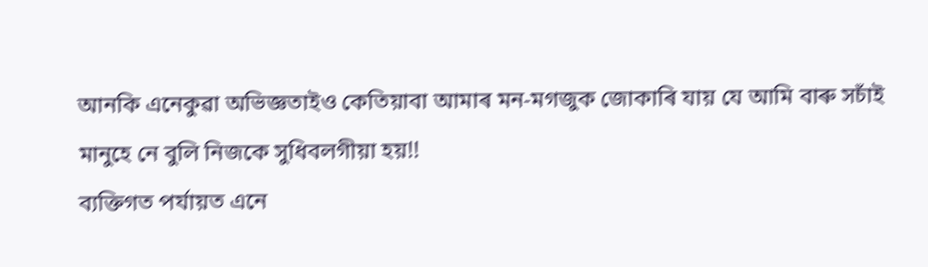আনকি এনেকুৱা অভিজ্ঞতাইও কেতিয়াবা আমাৰ মন-মগজুক জোকাৰি যায় যে আমি বাৰু সচাঁই মানুহে নে বুলি নিজকে সুধিবলগীয়া হয়!!
ব্যক্তিগত পৰ্যায়ত এনে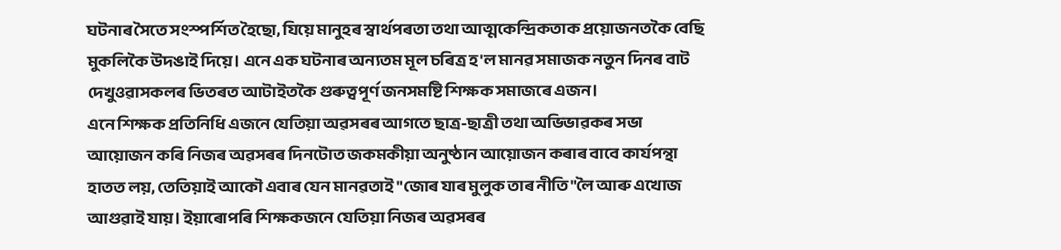ঘটনাৰ সৈতে সংস্পৰ্শিত হৈছো, যিয়ে মানুহৰ স্বাৰ্থপৰতা তথা আত্মকেন্দ্ৰিকতাক প্ৰয়োজনতকৈ বেছি মুকলিকৈ উদঙাই দিয়ে। এনে এক ঘটনাৰ অন্যতম মূল চৰিত্ৰ হ'ল মানৱ সমাজক নতুন দিনৰ বাট দেখুওৱাসকলৰ ভিতৰত আটাইতকৈ গুৰুত্বপূৰ্ণ জনসমষ্টি শিক্ষক সমাজৰে এজন।
এনে শিক্ষক প্ৰতিনিধি এজনে যেতিয়া অৱসৰৰ আগতে ছাত্ৰ-ছাত্ৰী তথা অভিভাৱকৰ সভা আয়োজন কৰি নিজৰ অৱসৰৰ দিনটোত জকমকীয়া অনুষ্ঠান আয়োজন কৰাৰ বাবে কাৰ্যপন্থা হাতত লয়, তেতিয়াই আকৌ এবাৰ যেন মানৱতাই "জোৰ যাৰ মুলুক তাৰ নীতি"লৈ আৰু এখোজ আগুৱাই যায়। ইয়াৰোপৰি শিক্ষকজনে যেতিয়া নিজৰ অৱসৰৰ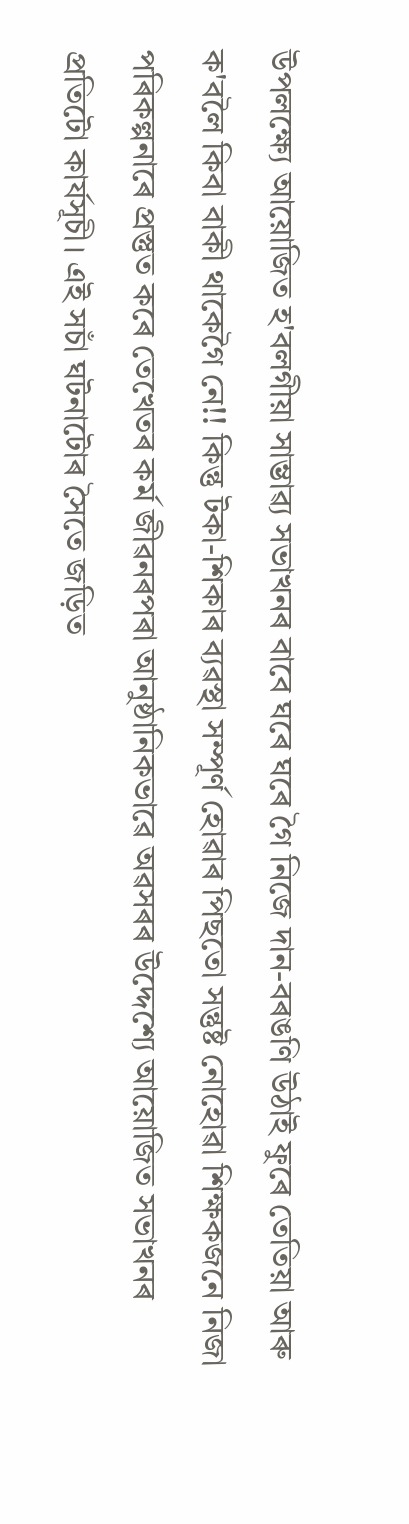উপলক্ষ্যে আয়োজিত হ'বলগীয়া সাম্ভাৱ্য সভাখনৰ বাবে ঘৰে ঘৰে গৈ নিজে দান-বৰঙণি উঠাই ফুৰে তেতিয়া আৰু ক'বলৈ কিবা বাকী থাকেগৈ নে!! কিন্তু টকা-শিকাৰ ব্যৱস্থা সম্পূৰ্ণ হোৱাৰ পিছতো সন্তুষ্ট নোহোৱা শিক্ষকজনে নিজা পৰিকল্পনাৰে প্ৰস্তুত কৰে তেখেতৰ কৰ্ম জীৱনৰপৰা আনুষ্ঠানিকভাৱে অৱসৰৰ উদ্দেশ্যে আয়োজিত সভাখনৰ প্ৰতিটো কাৰ্যসূচী। এই সচাঁ ঘটনাটোৰ সৈতে জড়িত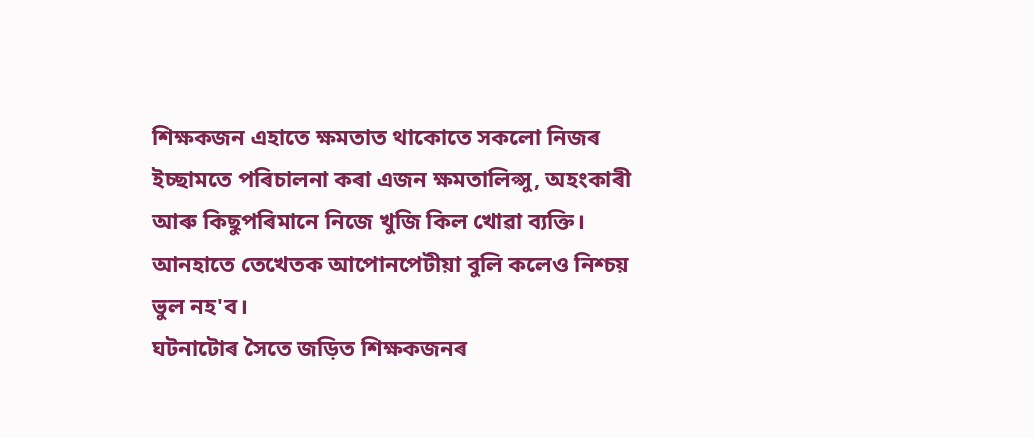শিক্ষকজন এহাতে ক্ষমতাত থাকোতে সকলো নিজৰ ইচ্ছামতে পৰিচালনা কৰা এজন ক্ষমতালিপ্সু, অহংকাৰী আৰু কিছুপৰিমানে নিজে খুজি কিল খোৱা ব্যক্তি। আনহাতে তেখেতক আপোনপেটীয়া বুলি কলেও নিশ্চয় ভুল নহ'ব।
ঘটনাটোৰ সৈতে জড়িত শিক্ষকজনৰ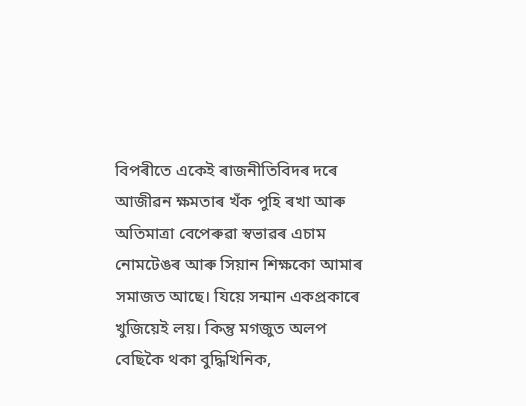বিপৰীতে একেই ৰাজনীতিবিদৰ দৰে আজীৱন ক্ষমতাৰ খঁক পুহি ৰখা আৰু অতিমাত্ৰা বেপেৰুৱা স্বভাৱৰ এচাম নোমটেঙৰ আৰু সিয়ান শিক্ষকো আমাৰ সমাজত আছে। যিয়ে সন্মান একপ্ৰকাৰে খুজিয়েই লয়। কিন্তু মগজুত অলপ বেছিকৈ থকা বুদ্ধিখিনিক,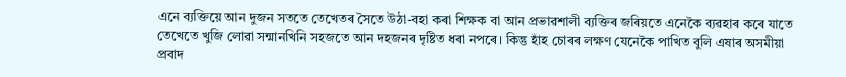এনে ব্যক্তিয়ে আন দুজন সততে তেখেতৰ সৈতে উঠা-বহা কৰা শিক্ষক বা আন প্ৰভাৱশালী ব্যক্তিৰ জৰিয়তে এনেকৈ ব্যৱহাৰ কৰে যাতে তেখেতে খুজি লোৱা সন্মানখিনি সহজতে আন দহজনৰ দৃষ্টিত ধৰা নপৰে। কিন্তু হাঁহ চোৰৰ লক্ষণ যেনেকৈ পাখিত বুলি এষাৰ অসমীয়া প্ৰবাদ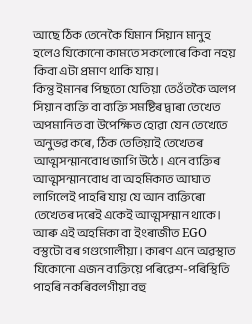আছে ঠিক তেনেকৈ যিমান সিয়ান মানুহ হলেও যিকোনো কামতে সকলোৰে কিবা নহয় কিবা এটা প্ৰমাণ থাকি যায়।
কিন্তু ইমানৰ পিছতো যেতিয়া তেওঁতকৈ অলপ সিয়ান ব্যক্তি বা ব্যক্তি সমষ্টিৰ দ্বাৰা তেখেত অপমানিত বা উপেক্ষিত হোৱা যেন তেখেতে অনুভৱ কৰে, ঠিক তেতিয়াই তেখেতৰ আত্মসন্মানবোধ জাগি উঠে। এনে ব্যক্তিৰ আত্মসন্মানবোধ বা অহমিকাত আঘাত লাগিলেই পাহৰি যায় যে আন ব্যক্তিৰো তেখেতৰ দৰেই একেই আত্মসন্মান থাকে।
আৰু এই অহমিকা বা ইংৰাজীত EGO বস্তুটো বৰ গণ্ডগোলীয়া। কাৰণ এনে অৱস্থাত যিকোনো এজন ব্যক্তিয়ে পৰিৱেশ-পৰিস্থিতি পাহৰি নকৰিবলগীয়া বহু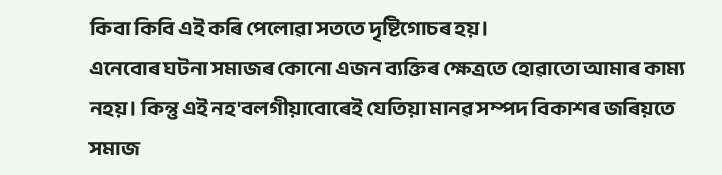কিবা কিবি এই কৰি পেলোৱা সততে দৃষ্টিগোচৰ হয়।
এনেবোৰ ঘটনা সমাজৰ কোনো এজন ব্যক্তিৰ ক্ষেত্ৰতে হোৱাতো আমাৰ কাম্য নহয়। কিন্তু এই নহ'বলগীয়াবোৰেই যেতিয়া মানৱ সম্পদ বিকাশৰ জৰিয়তে সমাজ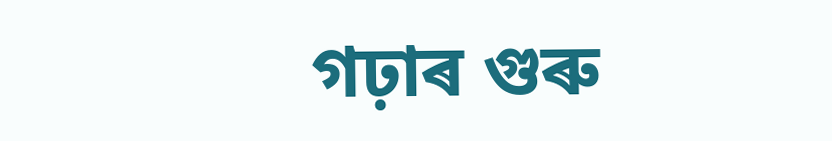গঢ়াৰ গুৰু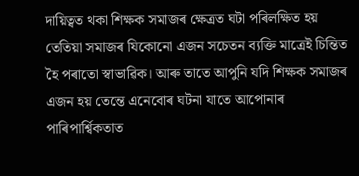দায়িত্বত থকা শিক্ষক সমাজৰ ক্ষেত্ৰত ঘটা পৰিলক্ষিত হয় তেতিয়া সমাজৰ যিকোনো এজন সচেতন ব্যক্তি মাত্ৰেই চিন্তিত হৈ পৰাতো স্বাভাৱিক। আৰু তাতে আপুনি যদি শিক্ষক সমাজৰ এজন হয় তেন্তে এনেবোৰ ঘটনা যাতে আপোনাৰ পাৰিপাৰ্শ্বিকতাত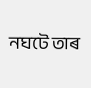নঘটে তাৰ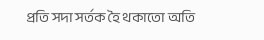প্ৰতি সদা সৰ্তক হৈ থকাতো অতি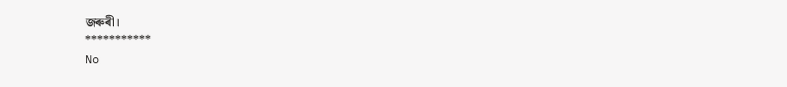জৰুৰী।
***********
No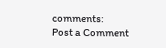comments:
Post a Comment